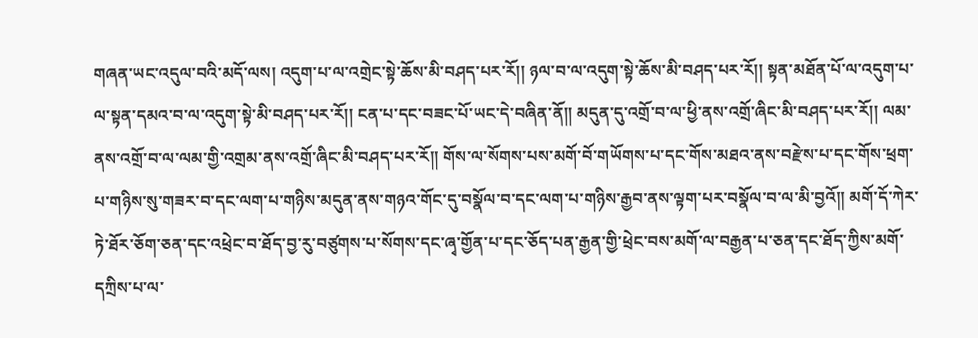གཞན་ཡང་འདུལ་བའི་མདོ་ལས། འདུག་པ་ལ་འགྲེང་སྟེ་ཆོས་མི་བཤད་པར་རོ།། ཉལ་བ་ལ་འདུག་སྟེ་ཆོས་མི་བཤད་པར་རོ།། སྟན་མཐོན་པོ་ལ་འདུག་པ་ལ་སྟན་དམའ་བ་ལ་འདུག་སྟེ་མི་བཤད་པར་རོ།། ངན་པ་དང་བཟང་པོ་ཡང་དེ་བཞིན་ནོ།། མདུན་དུ་འགྲོ་བ་ལ་ཕྱི་ནས་འགྲོ་ཞིང་མི་བཤད་པར་རོ།། ལམ་ནས་འགྲོ་བ་ལ་ལམ་གྱི་འགྲམ་ནས་འགྲོ་ཞིང་མི་བཤད་པར་རོ།། གོས་ལ་སོགས་པས་མགོ་བོ་གཡོགས་པ་དང་གོས་མཐའ་ནས་བརྫེས་པ་དང་གོས་ཕྲག་པ་གཉིས་སུ་གཟར་བ་དང་ལག་པ་གཉིས་མདུན་ནས་གཉའ་གོང་དུ་བསྣོལ་བ་དང་ལག་པ་གཉིས་རྒྱབ་ནས་ལྟག་པར་བསྣོལ་བ་ལ་མི་བྱའོ།། མགོ་དོ་ཀེར་ཏེ་ཐོར་ཅོག་ཅན་དང་འཕྲེང་བ་ཐོད་བྱ་རུ་བཙུགས་པ་སོགས་དང་ཞྭ་གྱོན་པ་དང་ཅོད་པན་རྒྱན་གྱི་ཕྲེང་བས་མགོ་ལ་བརྒྱན་པ་ཅན་དང་ཐོད་ཀྱིས་མགོ་དཀྲིས་པ་ལ་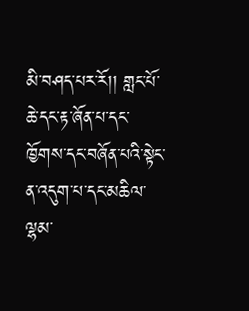མི་བཤད་པར་རོ།། གླང་པོ་ཆེ་དང་རྟ་ཞོན་པ་དང་ཁྱོགས་དང་བཞོན་པའི་སྟེང་ན་འདུག་པ་དང་མཆིལ་ལྷམ་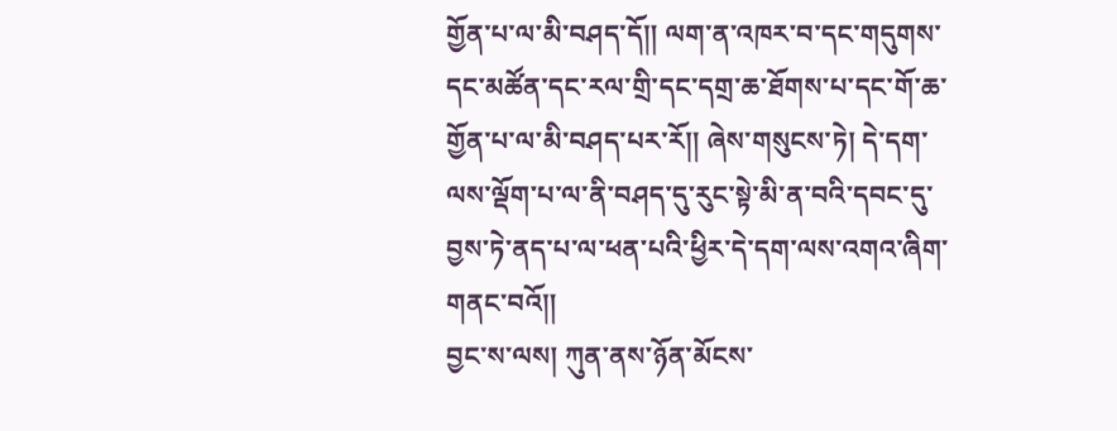གྱོན་པ་ལ་མི་བཤད་དོ།། ལག་ན་འཁར་བ་དང་གདུགས་དང་མཚོན་དང་རལ་གྲི་དང་དགྲ་ཆ་ཐོགས་པ་དང་གོ་ཆ་གྱོན་པ་ལ་མི་བཤད་པར་རོ།། ཞེས་གསུངས་ཏེ། དེ་དག་ལས་ལྡོག་པ་ལ་ནི་བཤད་དུ་རུང་སྟེ་མི་ན་བའི་དབང་དུ་བྱས་ཏེ་ནད་པ་ལ་ཕན་པའི་ཕྱིར་དེ་དག་ལས་འགའ་ཞིག་གནང་བའོ།།
བྱང་ས་ལས། ཀུན་ནས་ཉོན་མོངས་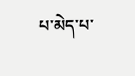པ་མེད་པ་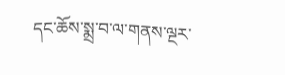དང་ཆོས་སྨྲ་བ་ལ་གནས་ལྔར་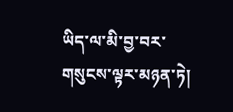ཡིད་ལ་མི་བྱ་བར་གསུངས་ལྟར་མཉན་ཏེ།